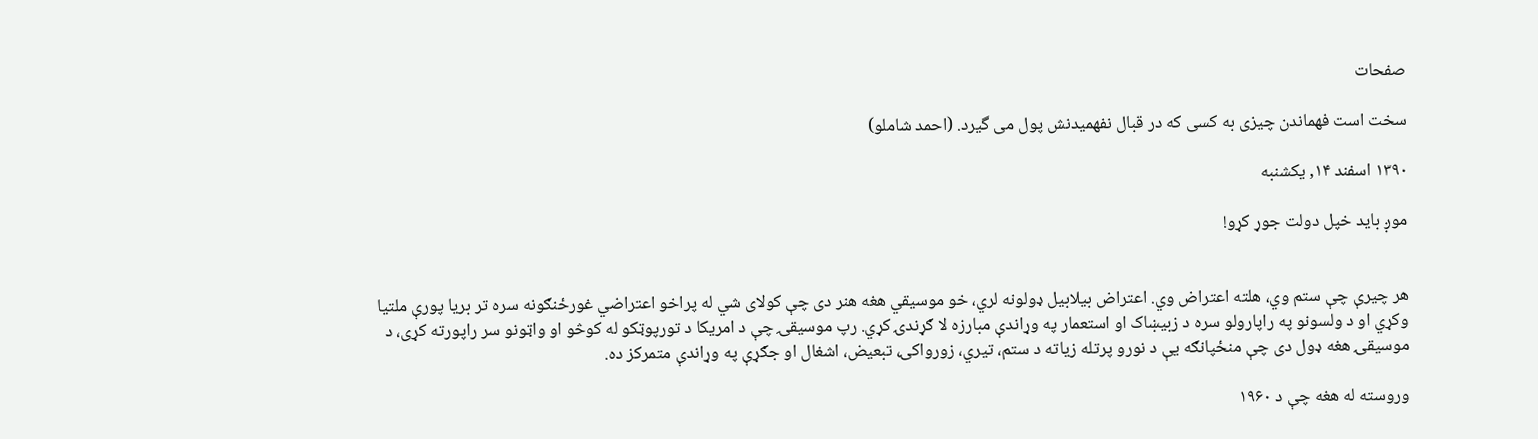صفحات

سخت است فهماندن چیزی به کسی که در قبال نفهمیدنش پول می گیرد. (احمد شاملو)

۱۳۹۰ اسفند ۱۴, یکشنبه

موږ باید خپل دولت جوړ کړو!


هر چیرې چې ستم وي، هلته اعتراض وي. اعتراض بیلابیل ډولونه لري، خو موسیقي هغه هنر دی چې کولای شي له پراخو اعتراضي غورځنګونه سره تر بریا پورې ملتیا وکړي او د ولسونو په راپارولو سره د زبیښاک او استعمار په وړاندې مبارزه لا ګړندۍ کړي. رپ موسیقۍ چې د امریکا د تورپوټکو له کوڅو او واټونو سر راپورته کړی، د موسیقۍ هغه ډول دی چې منځپانګه یې د نورو پرتله زیاته د ستم، تیري، زورواکۍ، تبعیض، اشغال او جګړې په وړاندې متمرکز ده.

وروسته له هغه چې د ۱۹۶۰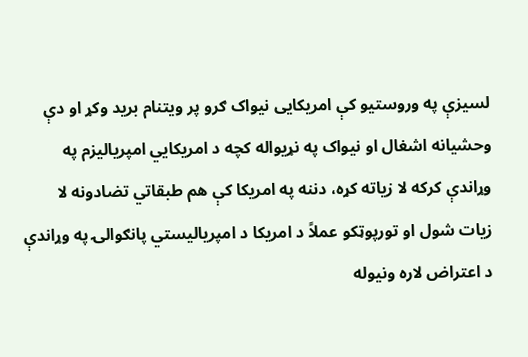لسیزې په وروستیو کې امریکايی نیواک ګرو پر ویتنام برید وکړ او دې وحشیانه اشغال او نیواک په نړیواله کچه د امریکایي امپریالیزم په وړاندې کرکه لا زیاته کړه، دننه په امریکا کې هم طبقاتي تضادونه لا زيات شول او تورپوټکو عملاً د امریکا د امپریالیستي پانګوالۍ په وړاندې د اعتراض لاره ونیوله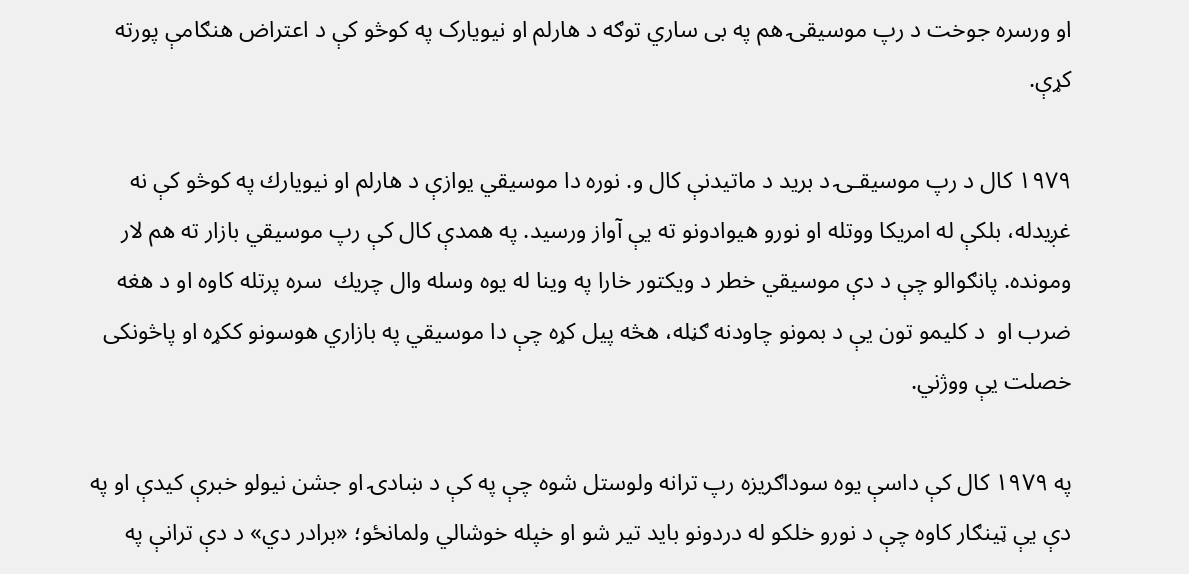او ورسره جوخت د رپ موسیقۍ هم په بی ساري توګه د هارلم او نیویارک په کوڅو کې د اعتراض هنګامې پورته کړې.

۱۹۷۹ كال د رپ موسيقـۍ د بريد د ماتيدنې كال و. نوره دا موسيقي يوازې د هارلم او نيويارك په كوڅو كې نه غږيدله، بلكې له امريكا ووتله او نورو هيوادونو ته يې آواز ورسيد. په همدې كال كې رپ موسيقي بازار ته هم لار ومونده. پانګوالو چې د دې موسيقي خطر د ويكتور خارا په وينا له يوه وسله وال چريك  سره پرتله كاوه او د هغه ضرب او  د كليمو تون يې د بمونو چاودنه ګڼله، هڅه پيل كړه چې دا موسيقي په بازاري هوسونو ككړه او پاڅونكی خصلت یې ووژني.

په ۱۹۷۹ كال کې داسې يوه سوداګريزه رپ ترانه ولوستل شوه چې په كې د ښادۍ او جشن نيولو خبرې کیدې او په دې یې ټینګار کاوه چې د نورو خلکو له دردونو باید تیر شو او خپله خوشالي ولمانځو؛ «برادر دي» د دې ترانې په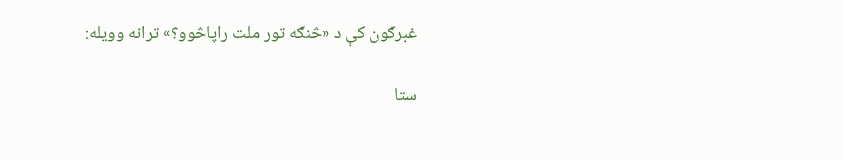غبرګون كې د «څنګه تور ملت راپاڅوو؟» ترانه وويله:

ستا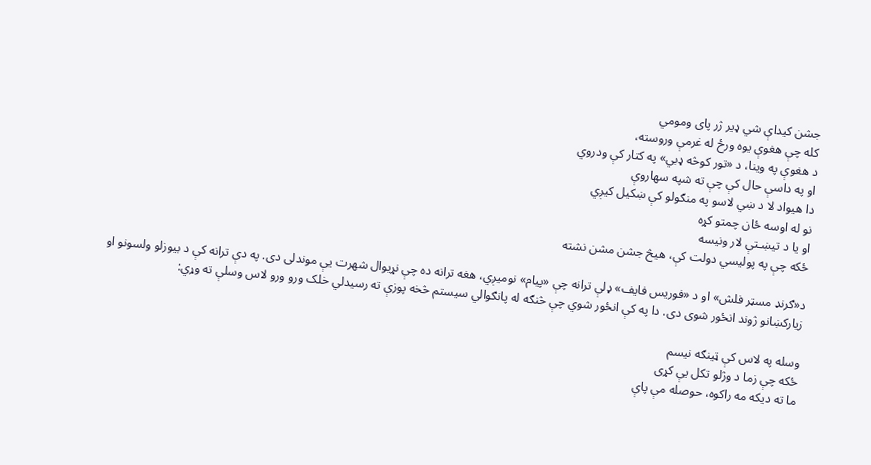جشن كيداې شي ډير ژر پای ومومي
كله چې هغوې يوه ورځ له غرمې وروسته،
د هغوې په وينا، د «تور كوڅه ډبي» په كتار كې ودروي
او په داسې حال كې چې ته شپه سهاروې
دا هيواد لا د ښي لاسو په منګولو کې ښکیل کیږي
نو له اوسه ځان چمتو كړه
او يا د تيښـتې لار ونيسه
ځكه چې په پوليسي دولت كې، هيڅ جشن مشن نشته

د«ګرنډ مسټر فلش» او د «فوريس فايف» ډلې ترانه چې «پيام» نوميږي، هغه ترانه ده چې نړيوال شهرت يې موندلى دى. په دې ترانه كې د بيوزلو ولسونو او زياركښانو ژوند انځور شوی دی. دا په کې انځور شوي چې څنګه له پانګوالي سيستم څخه پوزې ته رسيدلي خلک ورو ورو لاس وسلې ته وړي:

وسله په لاس کې ټینګه نیسم
ځكه چې زما د وژلو تكل يې كړى
ما ته دیكه مه راكوه، حوصله مې پاې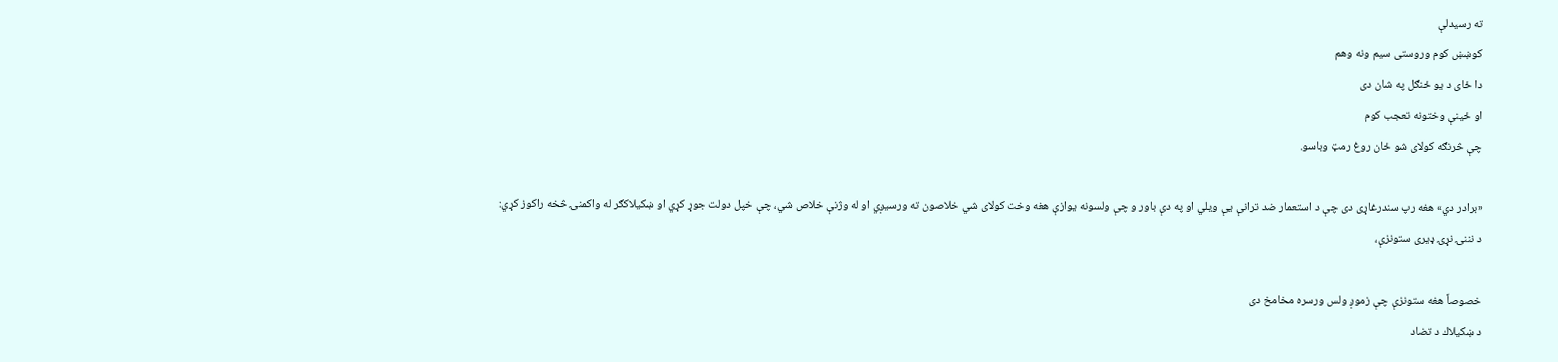ته رسيدلې
كوښښ كوم وروستی سيم ونه وهم
دا ځای د يو ځنګل په شان دی
او ځينې وختونه تعجب كوم
چې څرنګه كولاى شو ځان روغ رمټ وباسو.

«برادر دي» هغه رپ سندرغاړى دى چې د استعمار ضد ترانې يې ويلي او په دې باور و چې ولسونه یوازې هغه وخت کولای شي خلاصون ته ورسیږي او له وژنې خلاص شي، چې خپل دولت جوړ کړي او ښکیلاکګر له واکمنۍ څخه راکوز کړي:
د نننۍ نړۍ ډيری ستونزې،

خصوصاً هغه ستونزې چې زموږ ولس ورسره مخامخ دى
د ښكيلاك د تضاد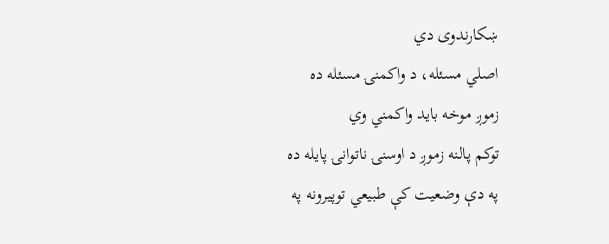ښكارندوى دي
اصلي مسئله، د واكمنۍ مسئله ده
زموږ موخه بايد واكمني وي
توكم پالنه زموږ د اوسنۍ ناتوانۍ پايله ده
په دې وضعيت كې طبيعي توپيرونه په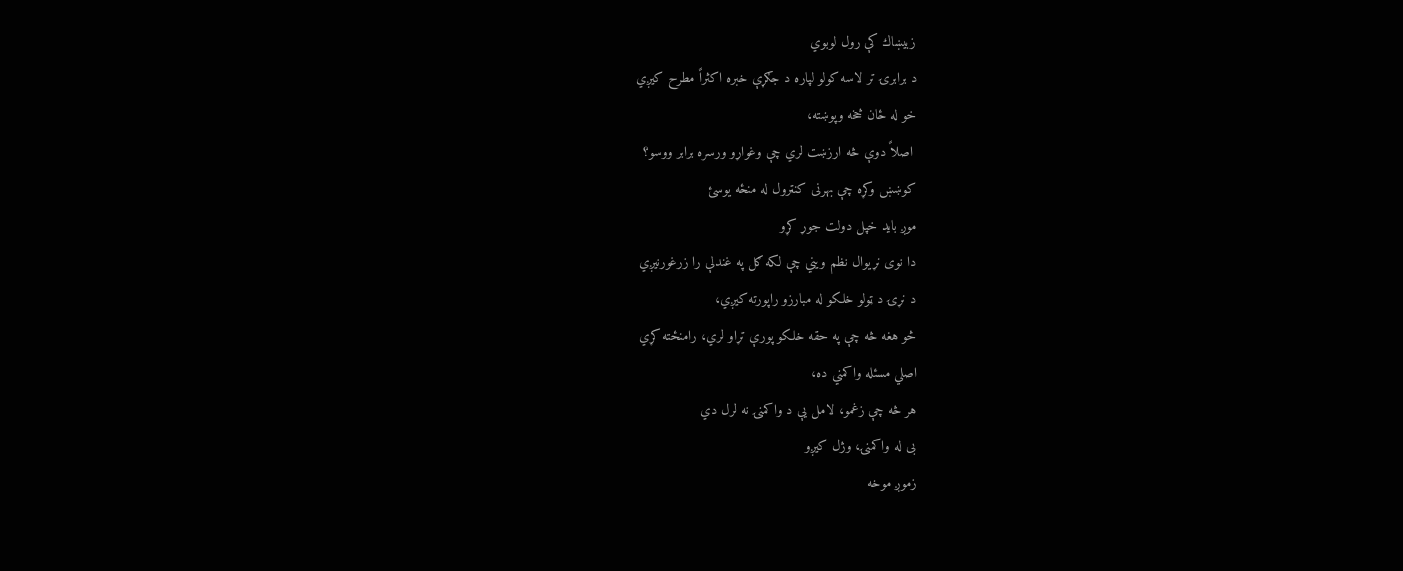زبيښاك كې رول لوبوي
د برابرۍ تر لاسه کولو لپاره د جګړې خبره اكثراً مطرح كيږي
خو له ځان څخه وپوښته،
 اصلاً دوې څه ارزښت لري چې وغواړو ورسره برابر ووسو؟
كوښښ وكړه چې بهرنی كنټرول له منځه یوسئ
موږ بايد خپل دولت جوړ كړو
دا نوی نړيوال نظم ويني چې لكه ګل په غندلې را زرغورنیږي
د نړۍ د ټولو خلکو له مبارزو راپورته کیږي،
څو هغه څه چې په حقه خلکو پورې تړاو لري، رامنځته کړي
اصلي مسئله واکمني ده،
هر څه چې زغمو، لامل یې د واکمنۍ نه لرل دي
بی له واکمنۍ، وژل کیږو
زموږ موخه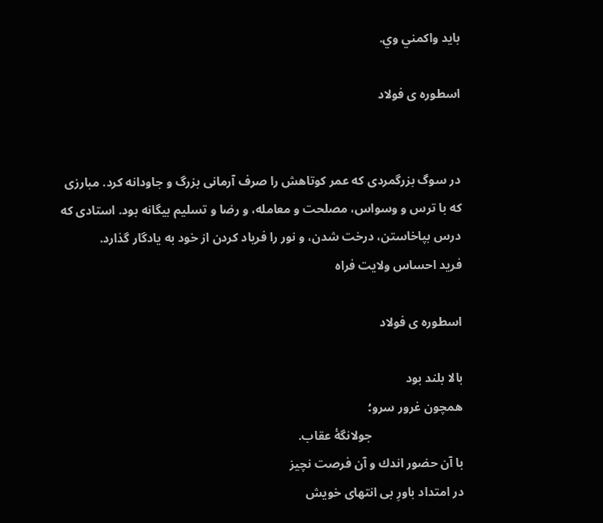باید واکمني وي.

اسطوره ی فولاد


در سوگ بزرگمردی كه عمر كوتاهش را صرف آرمانی بزرگ و جاودانه كرد. مبارزی كه با ترس و وسواس، مصلحت و معامله، و رضا و تسليم بيگانه بود. استادی كه درس بپاخاستن، درخت شدن، و نور را فرياد كردن از خود به يادگار گذارد.
فريد احساس ولايت فراه

اسطوره ی فولاد

بالا بلند بود
همچون غرور سرو؛
                             جولانگۀ عقاب.
با آن حضور اندك و آن فرصت نچيز
در امتداد باورِ بی انتهای خويش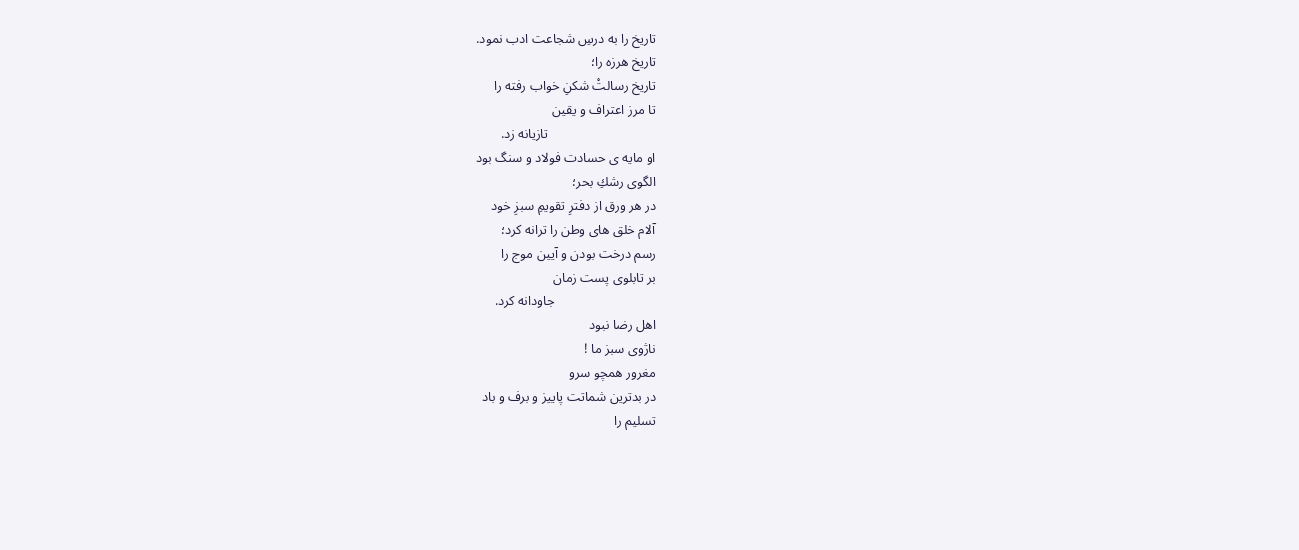تاريخ را به درسِ شجاعت ادب نمود.
تاريخ هرزه را؛
تاريخ رسالتْ شكنِ خواب رفته را
تا مرز اعتراف و يقين
                                تازيانه زد.
او مايه ی حسادت فولاد و سنگ بود
الگوی رشكِ بحر؛
در هر ورق از دفترِ تقويمِ سبزِ خود
آلام خلق های وطن را ترانه كرد؛
رسم درخت بودن و آيين موج را
بر تابلوی پست زمان
                              جاودانه كرد.
اهل رضا نبود
ناژوی سبز ما !
مغرور همچو سرو
در بدترين شماتت پاييز و برف و باد
تسليم را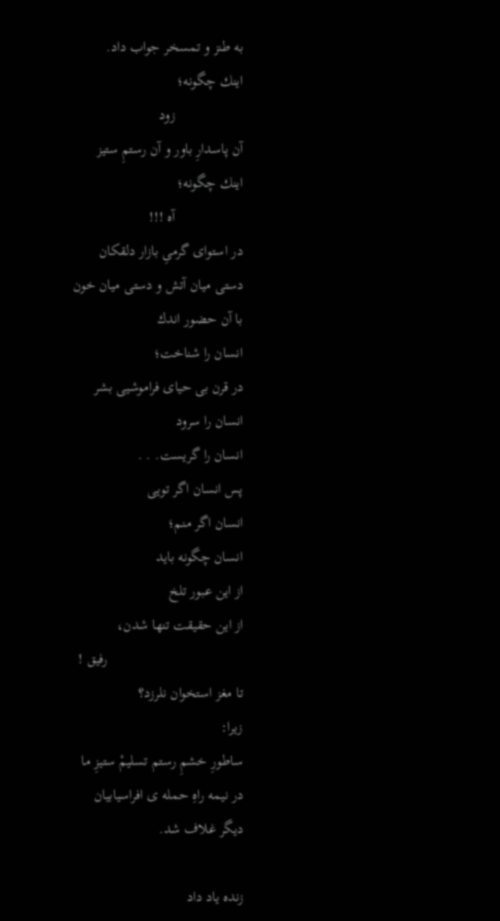به طنز و تمسخر جواب داد.
اينك چگونه؛
                  زود
آن پاسدارِ باور و آن رستمِ ستيز
اينك چگونه؛
                  آه !!!
در استوای گرمیِ بازار دلقكان
دستی ميان آتش و دستی ميان خون
با آن حضور اندك
انسان را شناخت؛
در قرن بی حيای فراموشيی بشر
انسان را سرود
انسان را گريست. . .
پس انسان اگر تويی
انسان اگر منم؛
انسان چگونه بايد
از اين عبور تلخ
از اين حقيقت تنها شدن،
                                    رفيق !
تا مغز استخوان نلرزد؟
زيرا:
ساطورِ خشمِ رستم تسليمْ ستيزِ ما
در نيمه راهِ حمله ی افراسيابيان
ديگر غلاف شد.

زنده یاد داد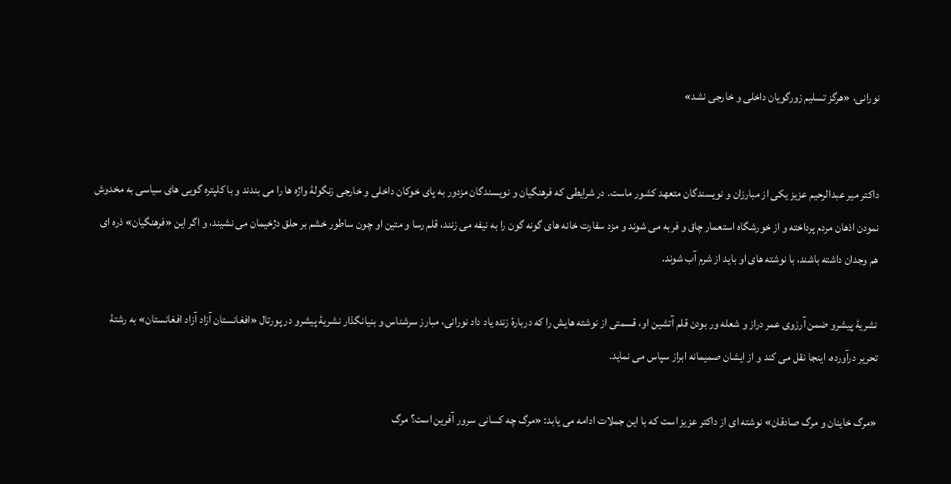نورانی، «هرگز تسلیم زورگویان داخلی و خارجی نشد»


داکتر میر عبدالرحیم عزیز یکی از مبارزان و نویسندگان متعهد کشور ماست. در شرایطی که فرهنگیان و نویسندگان مزدور به پای خوکان داخلی و خارجی زنگولۀ واژه ها را می بندند و با کلپتره گویی های سیاسی به مخدوش نمودن اذهان مردم پرداخته و از خورشگاه استعمار چاق و فربه می شوند و مزد سفارت خانه های گونه گون را به نیفه می زنند، قلم رسا و متین او چون ساطور خشم بر حلق دژخیمان می نشیند، و اگر این «فرهنگیان» ذره ای هم وجدان داشته باشند، با نوشته های او باید از شرم آب شوند.

نشریۀ پیشرو ضمن آرزوی عمر دراز و شعله ور بودن قلم آتشین او، قسمتی از نوشته هایش را که دربارۀ زنده یاد داد نورانی، مبارز سرشناس و بنیانگذار نشریۀ پیشرو در پورتال «افغانستان آزاد آزاد افغانستان» به رشتۀ تحریر درآورده، اینجا نقل می کند و از ایشان صمیمانه ابراز سپاس می نماید.

«مرگ خاینان و مرگ صادقان» نوشته ای از داکتر عزیز است که با این جملات ادامه می یابد: «مرگ چه کسانی سرور آفرین است؟ مرگ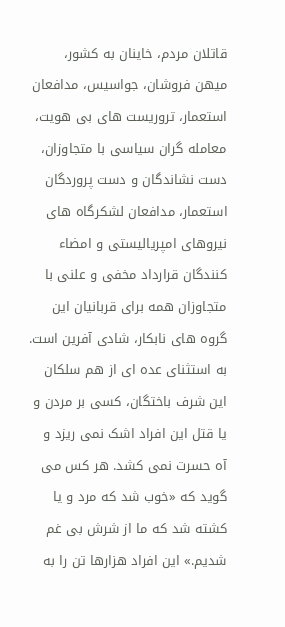قاتلان مردم، خاینان به کشور، میهن فروشان، جواسیس، مدافعان استعمار، تروریست های بی هویت، معامله گران سیاسی با متجاوزان، دست نشاندگان و دست پروردگان استعمار، مدافعان لشکرگاه های نیروهای امپریالیستی و امضاء کنندگان قرارداد مخفی و علنی با متجاوزان همه برای قربانیان این گروه های نابکار، شادی آفرین است. به استثنای عده ای از هم سلکان این شرف باختگان، کسی بر مردن و یا قتل این افراد اشک نمی ریزد و آه حسرت نمی کشد. هر کس می گوید که «خوب شد که مرد و یا کشته شد که ما از شرش بی غم شدیم.» این افراد هزارها تن را به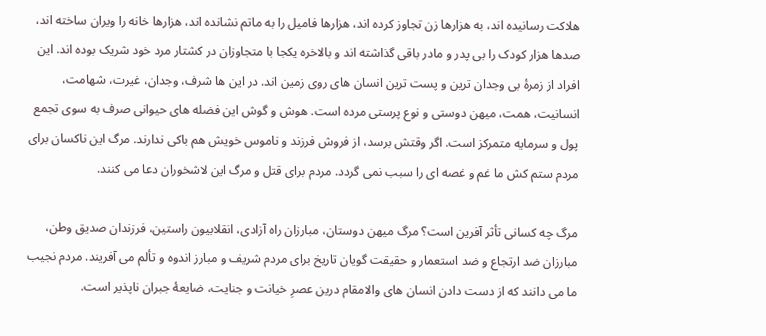هلاکت رسانیده اند، به هزارها زن تجاوز کرده اند، هزارها فامیل را به ماتم نشانده اند، هزارها خانه را ویران ساخته اند، صدها هزار کودک را بی پدر و مادر باقی گذاشته اند و بالاخره یکجا با متجاوزان در کشتار مرد خود شریک بوده اند. این افراد از زمرۀ بی وجدان ترین و پست ترین انسان های روی زمین اند. در این ها شرف، وجدان، غیرت، شهامت، انسانیت، همت، میهن دوستی و نوع پرستی مرده است. هوش و گوش این فضله های حیوانی صرف به سوی تجمع پول و سرمایه متمرکز است. اگر وقتش برسد، از فروش فرزند و ناموس خویش هم باکی ندارند. مرگ این ناکسان برای مردم ستم کش ما غم و غصه ای را سبب نمی گردد. مردم برای قتل و مرگ این لاشخوران دعا می کنند.

مرگ چه کسانی تأثر آفرین است؟ مرگ میهن دوستان، مبارزان راه آزادی، انقلابیون راستین، فرزندان صدیق وطن، مبارزان ضد ارتجاع و ضد استعمار و حقیقت گویان تاریخ برای مردم شریف و مبارز اندوه و تألم می آفریند. مردم نجیب ما می دانند که از دست دادن انسان های والامقام درین عصرِ خیانت و جنایت، ضایعۀ جبران ناپذیر است.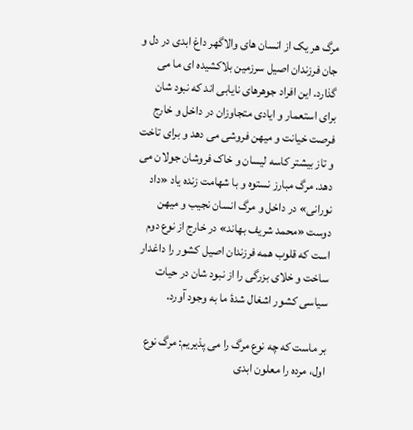مرگ هر یک از انسان های والاگهر داغ ابدی در دل و جان فرزندان اصیل سرزمین بلاکشیده ای ما می گذارد. این افراد جوهرهای نایابی اند که نبود شان برای استعمار و ایادی متجاوزان در داخل و خارج فرصت خیانت و میهن فروشی می دهد و برای تاخت و تاز بیشتر کاسه لیسان و خاک فروشان جولان می دهد. مرگ مبارز نستوه و با شهامت زنده یاد «داد نورانی» در داخل و مرگ انسان نجیب و میهن دوست «محمد شریف بهاند» در خارج از نوع دوم است که قلوب همه فرزندان اصیل کشور را داغدار ساخت و خلای بزرگی را از نبود شان در حیات سیاسی کشور اشغال شدۀ ما به وجود آورد.

بر ماست که چه نوع مرگ را می پذیریم: مرگ نوع اول، مرده را معلون ابدی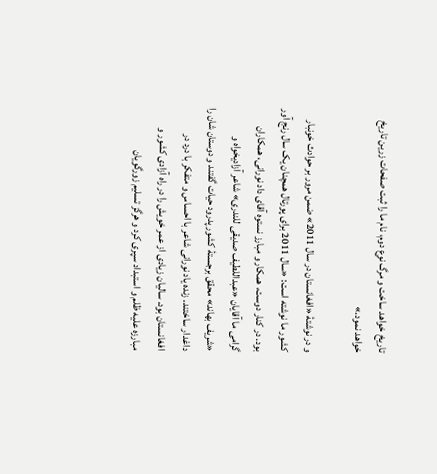تاریخ خواهد ساخت و مرگ نوع دوم، نام ما را ثبت صفحات زرین تاریخ خواهد نمود.»

و در نوشتۀ «افغانستان در سال 2011» ضمن مرور بر حوادث خونبار کشور ما نوشته است: «سال 2011 برای پورتال همچنان یک سال رنج آور بود. در کنار دوست، همکار و مبارز نستوه آقای داد نورانی، همکاران گرامی ما آقایان «عبداللطیف صدیقی للندری» شاعر آزادیخواه و «شریف بهاند» محقق برجستۀ کشور پدرود حیات گفتند و دوستان شان را داغدار ساختند. زنده یاد نورانی شاعر با احساس و متفکر با درد در افغانستان بود. سالیان زیادی از عمر خویش را در راه آزادی کشور و مبارزه علیه ظلم و استبداد سپری کرد و هرگز تسلیم زورگویان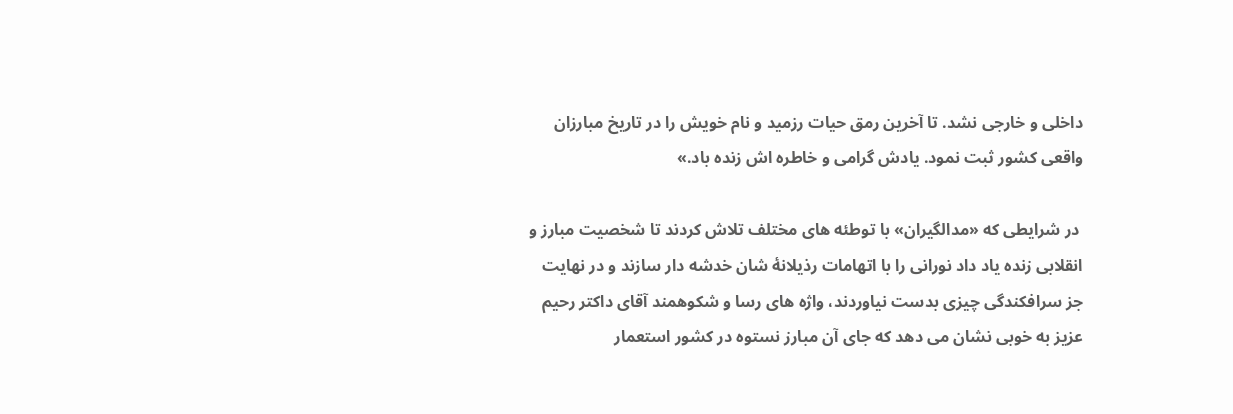داخلی و خارجی نشد. تا آخرین رمق حیات رزمید و نام خویش را در تاریخ مبارزان واقعی کشور ثبت نمود. یادش گرامی و خاطره اش زنده باد.»

 در شرایطی که «مدالگیران» با توطئه های مختلف تلاش کردند تا شخصیت مبارز و انقلابی زنده یاد داد نورانی را با اتهامات رذیلانۀ شان خدشه دار سازند و در نهایت جز سرافکندگی چیزی بدست نیاوردند، واژه های رسا و شکوهمند آقای داکتر رحیم عزیز به خوبی نشان می دهد که جای آن مبارز نستوه در کشور استعمار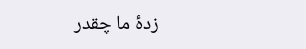زدۀ ما چقدر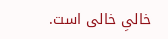خالیِ خالی است.